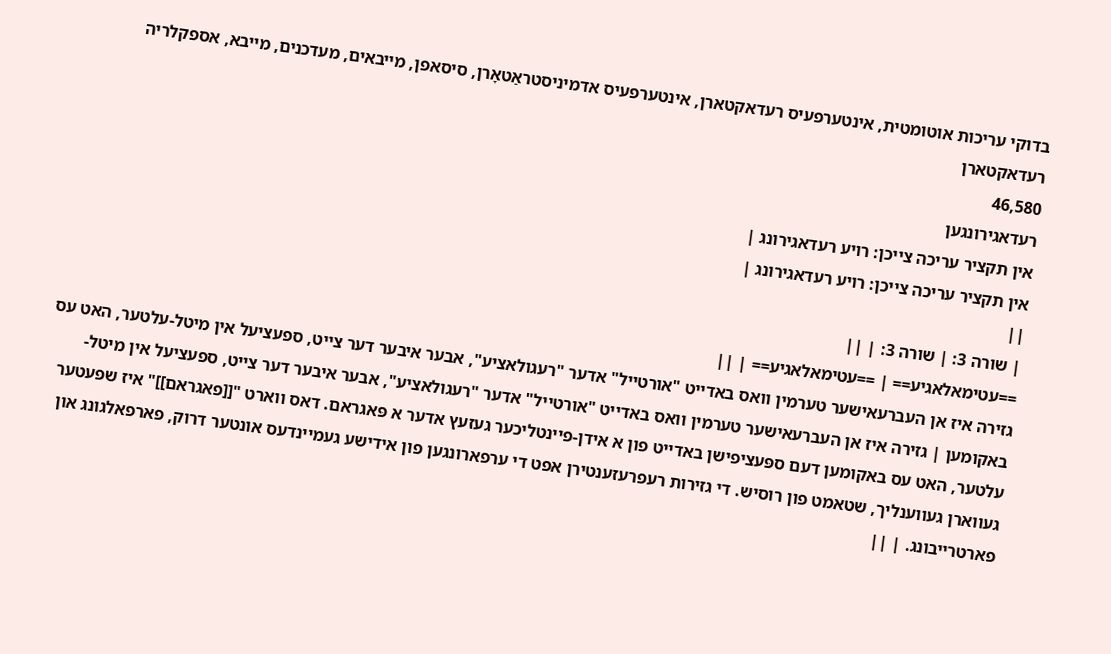בדוקי עריכות אוטומטית, אינטערפעיס רעדאקטארן, אינטערפעיס אדמיניסטראַטאָרן, סיסאפן, מייבאים, מעדכנים, מייבא, אספקלריה רעדאקטארן
46,580
רעדאגירונגען
אין תקציר עריכה צייכן: רויע רעדאגירונג |
אין תקציר עריכה צייכן: רויע רעדאגירונג |
||
| שורה 3: | שורה 3: | ||
==עטימאלאגיע== | ==עטימאלאגיע== | ||
גזירה איז אן העברעאישער טערמין וואס באדייט "אורטייל" אדער "רעגולאציע", אבער איבער דער צייט, ספעציעל אין מיטל-עלטער, האט עס באקומען | גזירה איז אן העברעאישער טערמין וואס באדייט "אורטייל" אדער "רעגולאציע", אבער איבער דער צייט, ספעציעל אין מיטל-עלטער, האט עס באקומען דעם ספּעציפישן באדייט פון א אידן-פיינטליכער געזעץ אדער א פּאגראם. דאס ווארט "[[פאגראם]]" איז שפעטער געווארן געווענליך, שטאמט פון רוסיש. די גזירות רעפרעזענטירן אפט די ערפארונגען פון אידישע געמיינדעס אונטער דרוק, פארפאלגונג און פארטרייבונג. | ||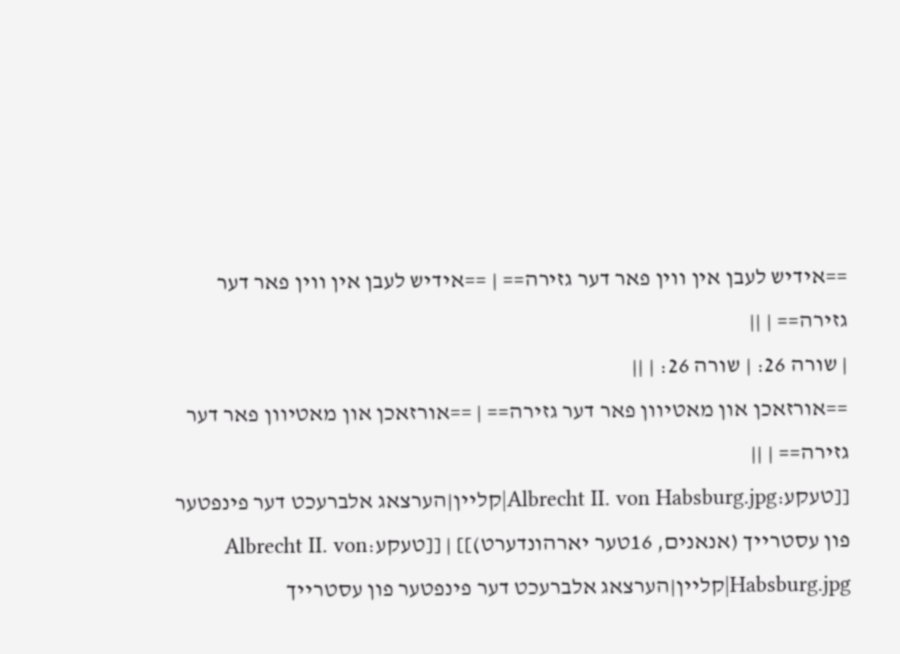==אידיש לעבן אין ווין פאר דער גזירה== | ==אידיש לעבן אין ווין פאר דער גזירה== | ||
| שורה 26: | שורה 26: | ||
==אורזאכן און מאטיוון פאר דער גזירה== | ==אורזאכן און מאטיוון פאר דער גזירה== | ||
[[טעקע:Albrecht II. von Habsburg.jpg|קליין|הערצאג אלברעכט דער פינפטער פון עסטרייך (אנאנים, 16טער יארהונדערט)]] | [[טעקע:Albrecht II. von Habsburg.jpg|קליין|הערצאג אלברעכט דער פינפטער פון עסטרייך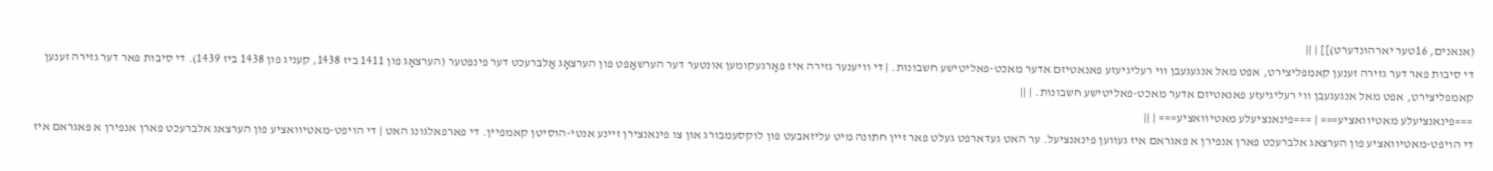(אנאנים, 16טער יארהונדערט)]] | ||
די סיבות פאר דער גזירה זענען קאמפליצירט, אפט מאל אנגעגעבן ווי רעליגיעזע פאנאטיזם אדער מאכט-פאליטישע חשבונות. | די װיענער גזירה איז פאָרגעקומען אונטער דער הערשאַפט פון הערצאָג אַלבּרעכט דער פינפטער (הערצאָג פון 1411 ביז 1438, קעניג פון 1438 ביז 1439). די סיבות פאר דער גזירה זענען קאמפליצירט, אפט מאל אנגעגעבן ווי רעליגיעזע פאנאטיזם אדער מאכט-פאליטישע חשבונות. | ||
===פינאנציעלע מאטיוואציע=== | ===פינאנציעלע מאטיוואציע=== | ||
די הויפט-מאטיוואציע פון הערצאג אלברעכט פארן אנפירן א פאגראם איז געווען פינאנציעל. ער האט געדארפט געלט פאר זיין חתונה מיט עליזאבעט פון לוקסעמבורג און צו פינאנצירן זיינע אנטי-הוסיטן קאמפיין. די פארפאלגונג האט | די הויפט-מאטיוואציע פון הערצאג אלברעכט פארן אנפירן א פאגראם איז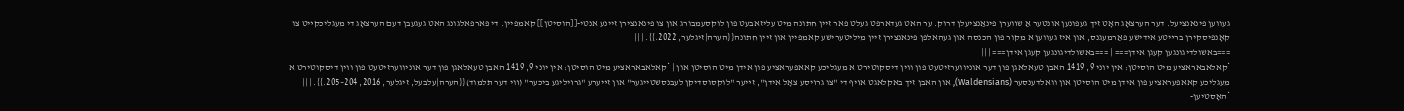געווען פינאנציעל. דער הערצאָג האָט זיך געפונען אונטער אַ שװערן פינאַנציעלן דרוק. ער האט געדארפט געלט פאר זיין חתונה מיט עליזאבעט פון לוקסעמבורג און צו פינאנצירן זיינע אנטי-[[הוסיטן]] קאמפיין. די פארפאלגונג האט געגעבן דעם הערצאָג די מעגליכקײט צו קאָנפיסקירן ברײטע אידישע פאַרמעגנס, און איז געווען א מקור פון הכנסה און געהאלפן פינאנצירן זיין מיליטערישע קאמפיין און זיין חתונה{{הערה|זיגלער, 2022.}}. | ||
===באשולדיגונגען קעגן אידן=== | ===באשולדיגונגען קעגן אידן=== | ||
*קאלאבאראציע מיט הוסיטן: אין יוני 9, 1419 האבן טעאלאגן פון דער אוניווערזיטעט פון ווין דיסקוטירט א מעגליכע קאאפעראציע פון אידן מיט הוסיטן און | *קאלאבאראציע מיט הוסיטן: אין יוני 9, 1419 האבן טעאלאגן פון דער אוניווערזיטעט פון ווין דיסקוטירט א מעגליכע קאאפעראציע פון אידן מיט הוסיטן און וואלדענסער (Waldensians), און האבן זיך באקלאגט אױף די "צו גרױסע צאָל אידן", זײער "לוקסוסדיקן לעבנסשטייגער" און זײערע "גרױליגע ביכער" (װי דער תלמוד){{הערה|עלבעל, זיגלער, 2016, 204–205.}}. | ||
*האָסטיען-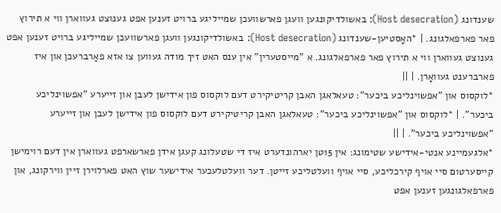שענדונג (Host desecration): באשולדיקונגען וועגן פארשוועכן שמייליגע ברויט זענען אפט גענוצט געווארן ווי א תירוץ פאר פארפאלגונג. | *האָסטיען-שענדונג (Host desecration): באשולדיקונגען וועגן פארשוועכן שמייליגע ברויט זענען אפט גענוצט געווארן ווי א תירוץ פאר פארפאלגונג. א "מייסטערין" אין ענס האט זיך מודה געווען צו אזא פאַרברעכן און איז פארברענט געוואָרן. | ||
*לוקסוס און "אפשוינליכע ביכער": טעאלאגן האבן קריטיקירט דעם לוקסוס פון אידישן לעבן און זייערע "אפשוינליכע ביכער". | *לוקסוס און "אפשוינליכע ביכער": טעאלאגן האבן קריטיקירט דעם לוקסוס פון אידישן לעבן און זייערע "אפשוינליכע ביכער". | ||
*אלגעמיינע אנטי-אידישע שטימונג: אין 15טן יארהונדערט איז די שטעלונג קעגן אידן פארשארפט געווארן אין דעם רוימישן קייסערטום סיי אויף קירכליכע, סיי אויף וועלטליכע זייטן. דער וועלטלעכער אידישער שוץ האט פארלוירן זיין ווירקונג, און פארפאלגונגען זענען אפט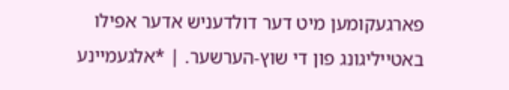פארגעקומען מיט דער דולדעניש אדער אפילו באטייליגונג פון די שוץ-הערשער. | *אלגעמיינע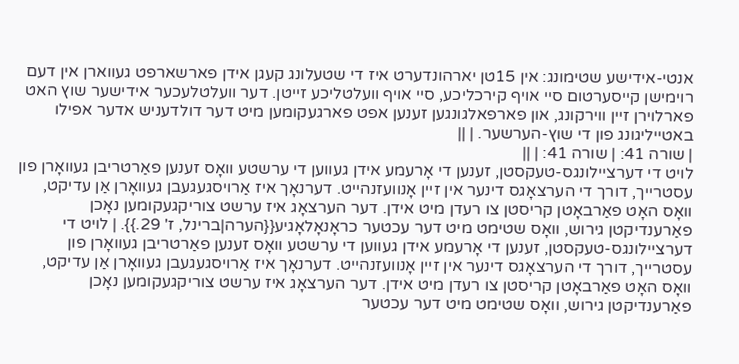אנטי-אידישע שטימונג: אין 15טן יארהונדערט איז די שטעלונג קעגן אידן פארשארפט געווארן אין דעם רוימישן קייסערטום סיי אויף קירכליכע, סיי אויף וועלטליכע זייטן. דער וועלטלעכער אידישער שוץ האט פארלוירן זיין ווירקונג, און פארפאלגונגען זענען אפט פארגעקומען מיט דער דולדעניש אדער אפילו באטייליגונג פון די שוץ-הערשער. | ||
| שורה 41: | שורה 41: | ||
לויט די דערציילונגס-טעקסטן, זענען די אָרעמע אידן געווען די ערשטע וואָס זענען פאַרטריבן געוואָרן פון עסטרייך, דורך די הערצאָגס דינער אין זיין אָנוועזנהייט. דערנאָך איז אַרויסגעגעבן געוואָרן אַן עדיקט, וואָס האָט פאַרבאָטן קריסטן צו רעדן מיט אידן. דער הערצאָג איז ערשט צוריקגעקומען נאָכן פאַרענדיקטן גירוש, וואָס שטימט מיט דער עכטער כראָנאָלאָגיע{{הערה|ברינל, ז' 29.}}. | לויט די דערציילונגס-טעקסטן, זענען די אָרעמע אידן געווען די ערשטע וואָס זענען פאַרטריבן געוואָרן פון עסטרייך, דורך די הערצאָגס דינער אין זיין אָנוועזנהייט. דערנאָך איז אַרויסגעגעבן געוואָרן אַן עדיקט, וואָס האָט פאַרבאָטן קריסטן צו רעדן מיט אידן. דער הערצאָג איז ערשט צוריקגעקומען נאָכן פאַרענדיקטן גירוש, וואָס שטימט מיט דער עכטער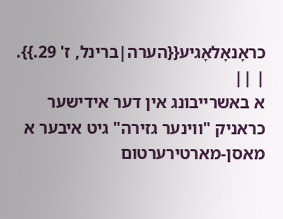כראָנאָלאָגיע{{הערה|ברינל, ז' 29.}}. | ||
א באשרייבונג אין דער אידישער כראניק "ווינער גזירה" גיט איבער א מאסן-מארטירערטום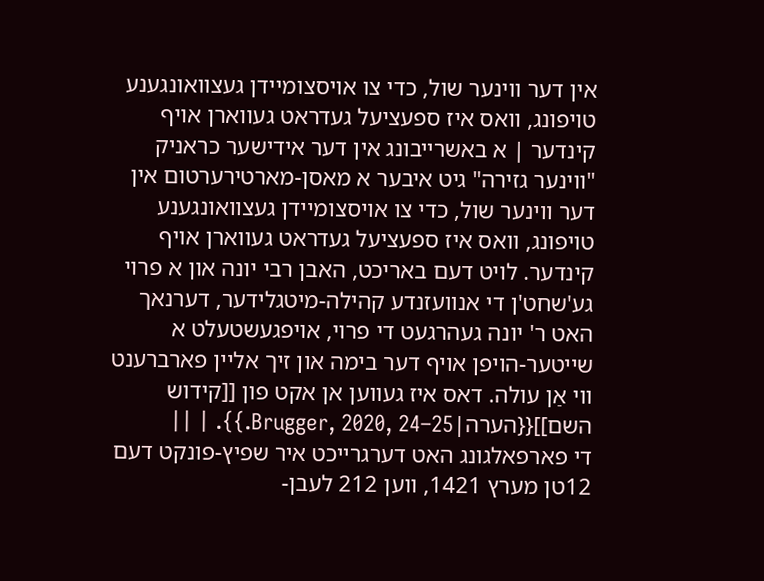אין דער ווינער שול, כדי צו אויסצומיידן געצוואונגענע טויפונג, וואס איז ספעציעל געדראט געווארן אויף קינדער | א באשרייבונג אין דער אידישער כראניק "ווינער גזירה" גיט איבער א מאסן-מארטירערטום אין דער ווינער שול, כדי צו אויסצומיידן געצוואונגענע טויפונג, וואס איז ספעציעל געדראט געווארן אויף קינדער. לויט דעם באריכט, האבן רבי יונה און א פרוי גע'שחט'ן די אנוועזנדע קהילה-מיטגלידער, דערנאך האט ר' יונה געהרגעט די פרוי, אויפגעשטעלט א שייטער-הויפן אויף דער בימה און זיך אליין פארברענט ווי אַן עולה. דאס איז געווען אן אקט פון [[קידוש השם]]{{הערה|Brugger, 2020, 24–25.}}. | ||
די פארפאלגונג האט דערגרייכט איר שפיץ-פונקט דעם 12טן מערץ 1421, ווען 212 לעבן-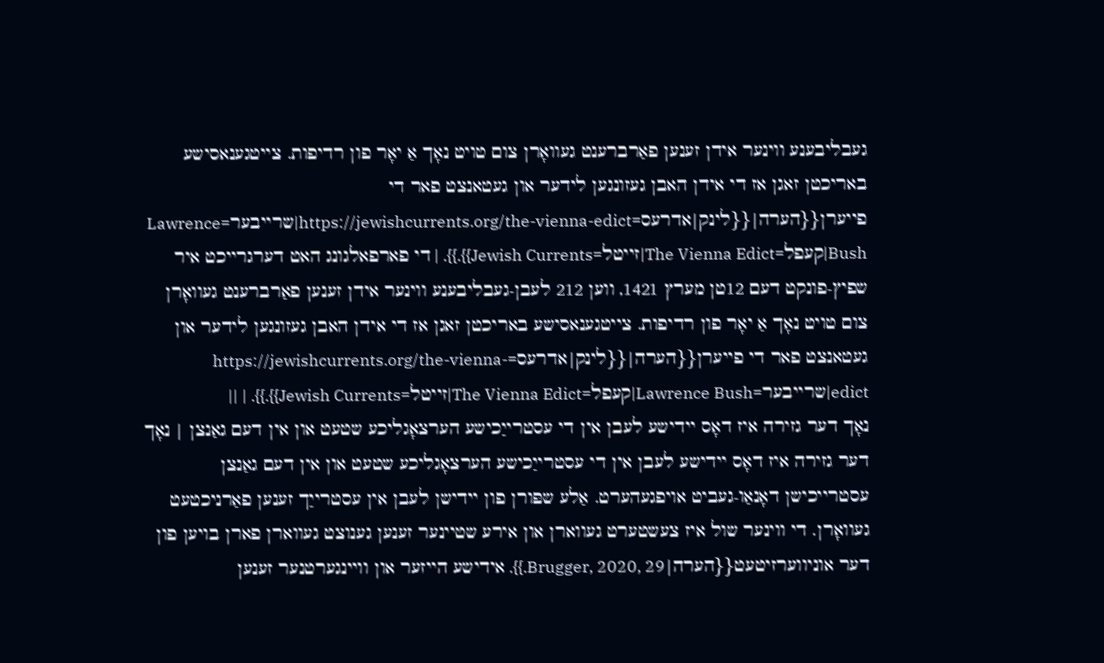געבליבענע ווינער אידן זענען פאַרברענט געוואָרן צום טויט נאָך אַ יאָר פון רדיפות. צייטגענאסישע באריכטן זאגן אז די אידן האבן געזונגען לידער און געטאנצט פאר די פייערן{{הערה|{{לינק|אדרעס=https://jewishcurrents.org/the-vienna-edict|שרייבער=Lawrence Bush|קעפל=The Vienna Edict|זייטל=Jewish Currents}}.}}. | די פארפאלגונג האט דערגרייכט איר שפיץ-פונקט דעם 12טן מערץ 1421, ווען 212 לעבן-געבליבענע ווינער אידן זענען פאַרברענט געוואָרן צום טויט נאָך אַ יאָר פון רדיפות. צייטגענאסישע באריכטן זאגן אז די אידן האבן געזונגען לידער און געטאנצט פאר די פייערן{{הערה|{{לינק|אדרעס=https://jewishcurrents.org/the-vienna-edict|שרייבער=Lawrence Bush|קעפל=The Vienna Edict|זייטל=Jewish Currents}}.}}. | ||
נאָך דער גזירה איז דאָס יידישע לעבן אין די עסטרייַכישע הערצאָגליכע שטעט און אין דעם גאַנצן | נאָך דער גזירה איז דאָס יידישע לעבן אין די עסטרייַכישע הערצאָגליכע שטעט און אין דעם גאַנצן עסטרייכישן דאָנאַו-געביט אויפגעהערט. אַלע שפּורן פון יידישן לעבן אין עסטרייַך זענען פאַרניכטעט געוואָרן. די ווינער שול איז צעשטערט געווארן און אירע שטיינער זענען גענוצט געווארן פארן בויען פון דער אוניווערזיטעט{{הערה|Brugger, 2020, 29.}}. אידישע הייזער און וויינגערטנער זענען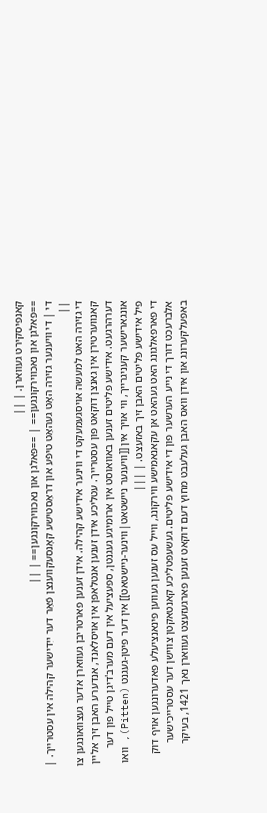קאנפיסקירט געווארן. | ||
==פאלגן און נאכווירקונגען== | ==פאלגן און נאכווירקונגען== | ||
די | די װיענער גזירה האָט געהאַט טיפֿע און דראַסטישע קאָנסעקווענצן פֿאַר דער ייִדישער קהילה אין עסטרײך. | ||
די גזירה האט למעשה אויסגעמעקט די ווינער אידישע קהילה. אידן זענען פארטריבן געווארן אדער געצוואונגען צו קאנווערטירן אין גאנצן דוקאט פון עסטרייך. עטליכע אידן זענען אנטלאפן אין אויסלאנד, אנדערע האבן זיך אליין דערהרגעט. אידישע פליטים זענען באוואוסט אין ארומיגע געגנטן, ספעציעל אין דעם מערב'דיגן טייל פון דער אונגארישער קעניגרייך, ווי אויך אין [[וויענער ניישטאט|ווינער-ניישטאט]] אין דער פיטן-געגנט (Pitten), וואו פיל אידישע פליטים האבן זיך באזעצט. | |||
די פארפאלגונג האט געהאט אן עקאנאמישע ווירקונג, ווייל עס זענען געווען פינאנציעלע פאדערונגען אויף דוק אלברעכט דורך די נייע הערשער פון די אידישע פליטים. געשעפטליכע קאנטאקטן צווישן דער עסטרייכישער באפעלקערונג און אידן וואס האבן געלעבט מחוץ דעם דוקאט זענען פארגעזעצט געווארן נאך 1421, בעיקר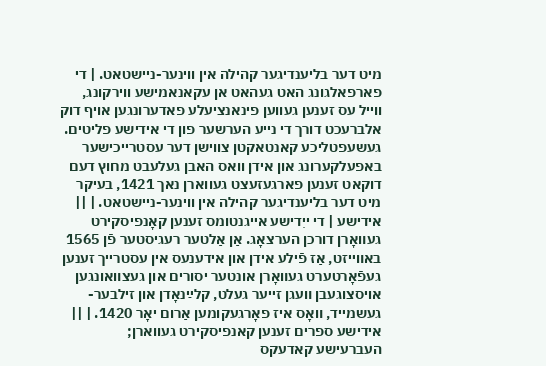מיט דער בליענדיגער קהילה אין ווינער-ניישטאט. | די פארפאלגונג האט געהאט אן עקאנאמישע ווירקונג, ווייל עס זענען געווען פינאנציעלע פאדערונגען אויף דוק אלברעכט דורך די נייע הערשער פון די אידישע פליטים. געשעפטליכע קאנטאקטן צווישן דער עסטרייכישער באפעלקערונג און אידן וואס האבן געלעבט מחוץ דעם דוקאט זענען פארגעזעצט געווארן נאך 1421, בעיקר מיט דער בליענדיגער קהילה אין ווינער-ניישטאט. | ||
אידישע | די ייִדישע אײגנטומס זענען קאָנפיסקירט געװאָרן דורכן הערצאָג. אַן אַלטער רעגיסטער פֿן 1565 באװײזט, אַז פֿילע אידן און אידענעס אין עסטרײך זענען געפֿאָרטערט געװאָרן אונטער יסורים און געצװאונגען אױסצוגעבן װעגן זײער געלט, קלײַנאָדן און זילבער-געשמײד, װאָס איז פאָרגעקומען אַרום יאָר 1420. | ||
אידישע ספרים זענען קאנפיסקירט געווארן; העברעישע קאדעקס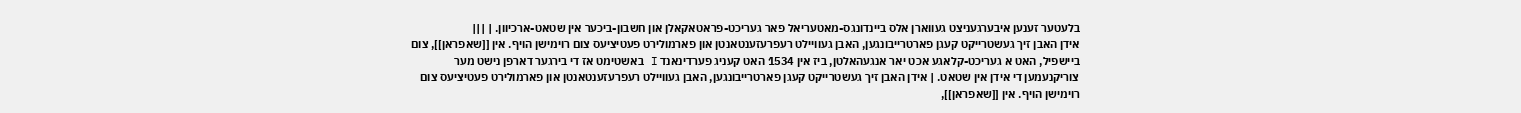בלעטער זענען איבערגעניצט געווארן אלס ביינדונגס-מאטעריאל פאר געריכט-פראטאקאלן און חשבון-ביכער אין שטאט-ארכיוון. | |||
אידן האבן זיך געשטרייקט קעגן פארטרייבונגען, האבן געוויילט רעפרעזענטאנטן און פארמולירט פעטיציעס צום רוימישן הויף. אין [[שאפראן]], צום ביישפיל, האט א געריכט-קלאגע אכט יאר אנגעהאלטן, ביז אין 1534 האט קעניג פערדינאנד I באשטימט אז די בירגער דארפן נישט מער צוריקנעמען די אידן אין שטאט. | אידן האבן זיך געשטרייקט קעגן פארטרייבונגען, האבן געוויילט רעפרעזענטאנטן און פארמולירט פעטיציעס צום רוימישן הויף. אין [[שאפראן]],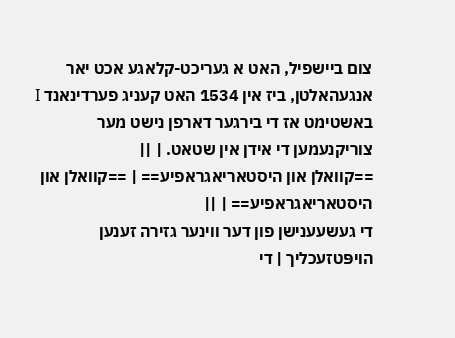צום ביישפיל, האט א געריכט-קלאגע אכט יאר אנגעהאלטן, ביז אין 1534 האט קעניג פערדינאנד I באשטימט אז די בירגער דארפן נישט מער צוריקנעמען די אידן אין שטאט. | ||
==קוואלן און היסטאריאגראפיע== | ==קוואלן און היסטאריאגראפיע== | ||
די געשעענישן פון דער ווינער גזירה זענען הויפּטזעכליך | די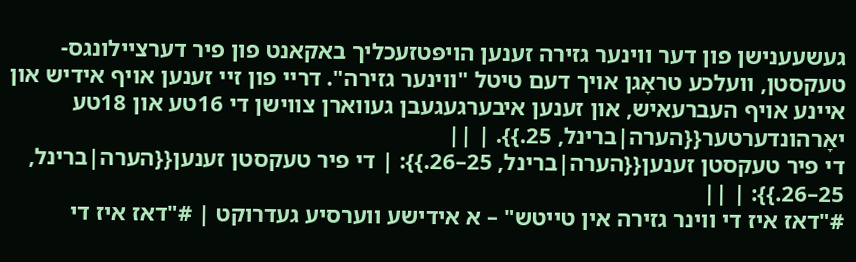געשעענישן פון דער ווינער גזירה זענען הויפּטזעכליך באקאנט פון פיר דערציילונגס-טעקסטן, וועלכע טראָגן אויך דעם טיטל "ווינער גזירה". דריי פון זיי זענען אויף אידיש און איינע אויף העברעאיש, און זענען איבערגעגעבן געווארן צווישן די 16טע און 18טע יאָרהונדערטער{{הערה|ברינל, 25.}}. | ||
די פיר טעקסטן זענען{{הערה|ברינל, 25–26.}}: | די פיר טעקסטן זענען{{הערה|ברינל, 25–26.}}: | ||
#"דאז איז די ווינר גזירה אין טייטש" – א אידישע ווערסיע געדרוקט | #"דאז איז די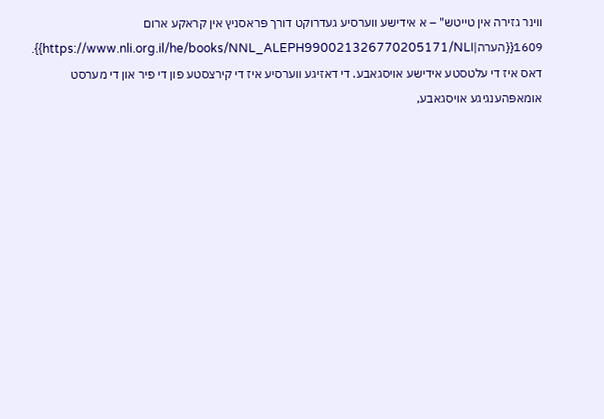ווינר גזירה אין טייטש" – א אידישע ווערסיע געדרוקט דורך פּראסניץ אין קראקע ארום 1609{{הערה|https://www.nli.org.il/he/books/NNL_ALEPH990021326770205171/NLI}}. דאס איז די עלטסטע אידישע אויסגאבע. די דאזיגע װערסיע איז די קירצסטע פון די פיר און די מערסט אומאפּהענגיגע אױסגאבע,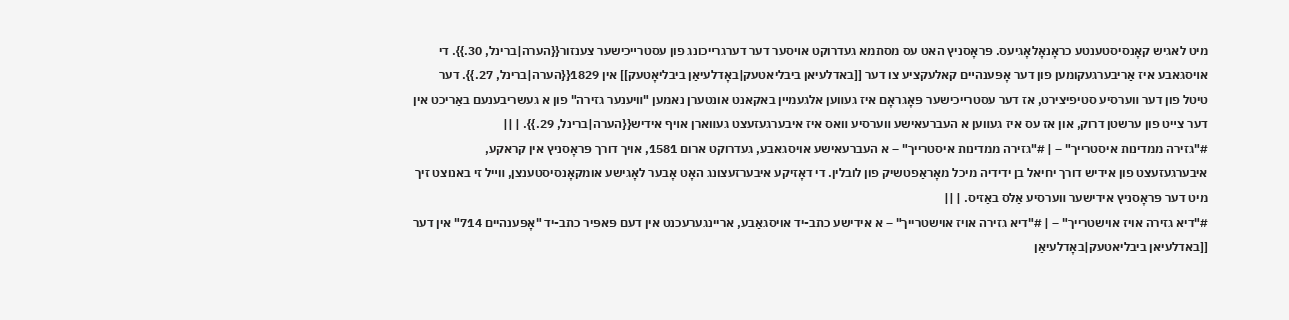מיט לאגיש קאָנסיסטענטע כראָנאָלאָגיעס. פּראָסניץ האט עס מסתמא געדרוקט אױסער דער דערגרײכונג פון עסטרײכישער צענזור{{הערה|ברינל, 30.}}. די אױסגאבע איז אַריבערגעקומען פון דער אָפּענהײם קאלעקציע צו דער [[באדלעיאן ביבליאטעק|באָדלעיאַן ביבליאָטעק]] אין 1829{{הערה|ברינל, 27.}}. דער טיטל פון דער װערסיע סטיפיצירט, אז דער עסטרײכישער פּאָגראָם איז געװען אלגעמײן באקאנט אונטערן נאמען "װיענער גזירה" פון א געשריבענעם באַריכט אין דער צײט פון ערשטן דרוק, און אז עס איז געװען א העברעאישע װערסיע װאס איז איבערגעזעצט געװארן אױף אידיש{{הערה|ברינל, 29.}}. | ||
#"גזירה ממדינות איסטרייך" – | #"גזירה ממדינות איסטרייך" – א העברעאישע אויסגאבע, געדרוקט ארום 1581, אויך דורך פּראָסניץ אין קראקע, איבערגעזעצט פון אידיש דורך יחיאל בן ידידיה מיכל מאָראַפטשיק פון לובלין. די דאָזיקע איבערזעצונג האָט אָבער לאָגישע אומקאָנסיסטענצן, װײל זי באנוצט זיך מיט דער פּראָסניץ אידישער װערסיע אַלס באַזיס. | ||
#"דיא גזירה אויז אוישטרייך" – | #"דיא גזירה אויז אוישטרייך" – א אידישע כתב-יד אויסגאַבע, אריינגערעכנט אין דעם פּאפּיר כתב-יד "אָפּענהיים 714" אין דער [[באדלעיאן ביבליאטעק|באָדלעיאַן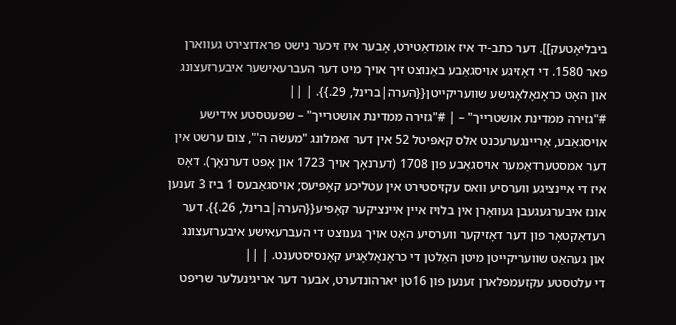ביבליאָטעק]]. דער כתב-יד איז אומדאַטירט, אָבער איז זיכער נישט פּראדוצירט געווארן פאר 1580. די דאָזיגע אױסגאַבע באַנוצט זיך אױך מיט דער העברעאישער איבערזעצונג און האָט כראָנאָלאָגישע שװעריקײטן{{הערה|ברינל, 29.}}. | ||
#"גזירה ממדינת אושטרייך" – | #"גזירה ממדינת אושטרייך" – שפּעטסטע אידישע אויסגאַבע, אַריינגערעכנט אלס קאפּיטל 52 אין דער זאמלונג "מעשׂה ה'", צום ערשט אין דער אמסטערדאַמער אויסגאַבע פון 1708 (דערנאָך אױך 1723 און אָפט דערנאָך). דאָס איז די איינציגע װערסיע וואס עקזיסטירט אין עטליכע קאָפּיעס; אויסגאַבעס 1 ביז 3 זענען אונז איבערגעגעבן געוואָרן אין בלויז איין איינציקער קאָפּיע{{הערה|ברינל, 26.}}. דער רעדאַקטאָר פון דער דאָזיקער װערסיע האָט אױך גענוצט די העברעאישע איבערזעצונג און געהאַט שװעריקײטן מיטן האַלטן די כראָנאָלאָגיע קאָנסיסטענט. | ||
די עלטסטע עקזעמפלארן זענען פון 16טן יארהונדערט, אבער דער אריגינעלער שריפט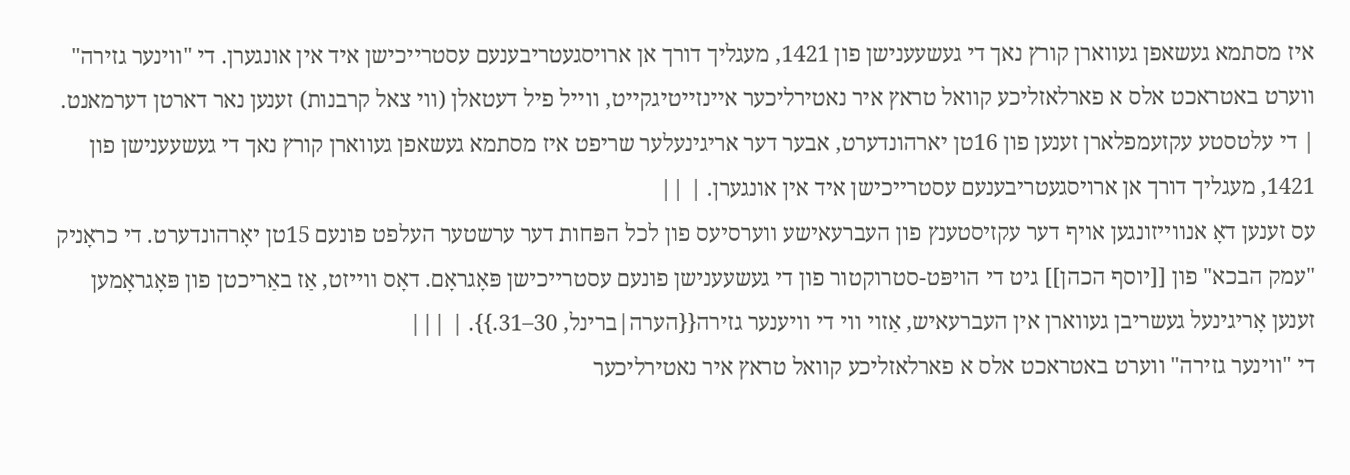איז מסתמא געשאפן געווארן קורץ נאך די געשעענישן פון 1421, מעגליך דורך אן ארויסגעטריבענעם עסטרייכישן איד אין אונגערן. די "ווינער גזירה" ווערט באטראכט אלס א פארלאזליכע קוואל טראץ איר נאטירליכער איינזייטיגקייט, ווייל פיל דעטאלן (ווי צאל קרבנות) זענען נאר דארטן דערמאנט. | די עלטסטע עקזעמפלארן זענען פון 16טן יארהונדערט, אבער דער אריגינעלער שריפט איז מסתמא געשאפן געווארן קורץ נאך די געשעענישן פון 1421, מעגליך דורך אן ארויסגעטריבענעם עסטרייכישן איד אין אונגערן. | ||
עס זענען דאָ אנווײזונגען אױף דער עקזיסטענץ פון העברעאישע װערסיעס פון לכל הפּחות דער ערשטער העלפט פונעם 15טן יאָרהונדערט. די כראָניק "עמק הבכא" פון [[יוסף הכהן]] גיט די הױפּט-סטרוקטור פון די געשעענישן פונעם עסטרײכישן פּאָגראָם. דאָס װײזט, אַז באַריכטן פון פּאָגראָמען זענען אָריגינעל געשריבן געװארן אין העברעאיש, אַזױ װי די װיענער גזירה{{הערה|ברינל, 30–31.}}. | |||
די "ווינער גזירה" ווערט באטראכט אלס א פארלאזליכע קוואל טראץ איר נאטירליכער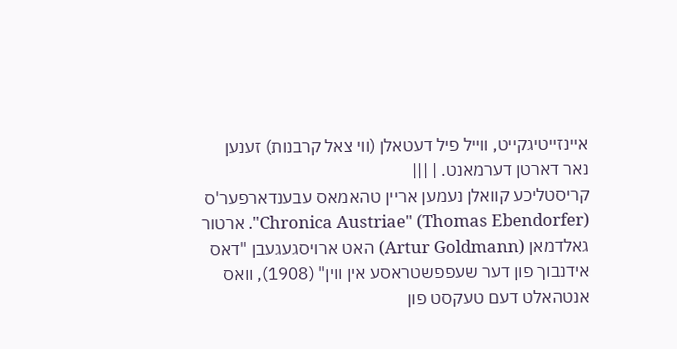איינזייטיגקייט, ווייל פיל דעטאלן (ווי צאל קרבנות) זענען נאר דארטן דערמאנט. | |||
קריסטליכע קוואלן נעמען אריין טהאמאס עבענדארפער'ס (Thomas Ebendorfer) "Chronica Austriae". ארטור גאלדמאן (Artur Goldmann) האט ארויסגעגעבן "דאס אידנבוך פון דער שעפפשטראסע אין ווין" (1908), וואס אנטהאלט דעם טעקסט פון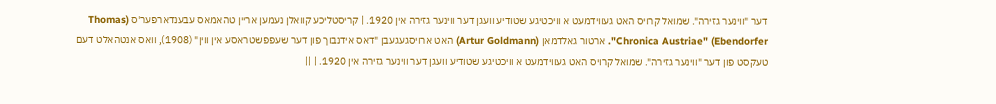דער "ווינער גזירה". שמואל קרויס האט געווידמעט א וויכטיגע שטודיע וועגן דער ווינער גזירה אין 1920. | קריסטליכע קוואלן נעמען אריין טהאמאס עבענדארפער'ס (Thomas Ebendorfer) "Chronica Austriae". ארטור גאלדמאן (Artur Goldmann) האט ארויסגעגעבן "דאס אידנבוך פון דער שעפפשטראסע אין ווין" (1908), וואס אנטהאלט דעם טעקסט פון דער "ווינער גזירה". שמואל קרויס האט געווידמעט א וויכטיגע שטודיע וועגן דער ווינער גזירה אין 1920. | ||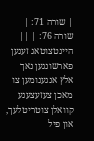| שורה 71: | שורה 76: | ||
היינטצוטאג זענען פארשונגען נאך אלץ אנגענומען צו מאכן צעזעצענע קוואלן צוטריטלעך, און פיל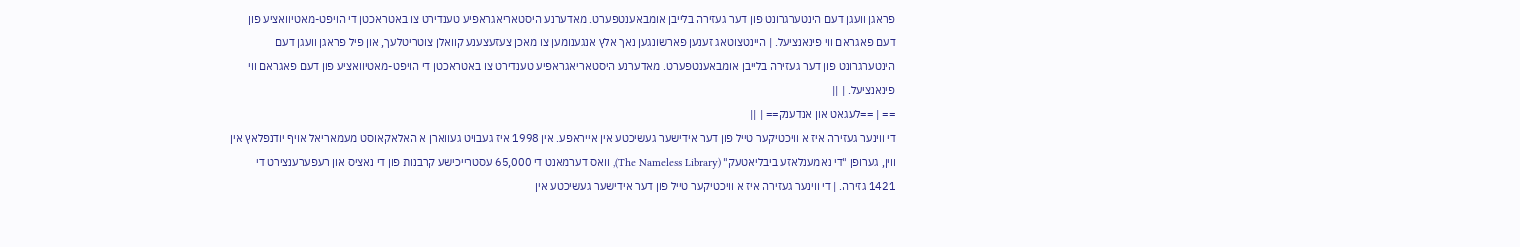פראגן וועגן דעם הינטערגרונט פון דער געזירה בלייבן אומבאענטפערט. מאדערנע היסטאריאגראפיע טענדירט צו באטראכטן די הויפט-מאטיוואציע פון דעם פאגראם ווי פינאנציעל. | היינטצוטאג זענען פארשונגען נאך אלץ אנגענומען צו מאכן צעזעצענע קוואלן צוטריטלעך, און פיל פראגן וועגן דעם הינטערגרונט פון דער געזירה בלייבן אומבאענטפערט. מאדערנע היסטאריאגראפיע טענדירט צו באטראכטן די הויפט-מאטיוואציע פון דעם פאגראם ווי פינאנציעל. | ||
== | ==לעגאט און אנדענק== | ||
די ווינער געזירה איז א וויכטיקער טייל פון דער אידישער געשיכטע אין אייראפע. אין 1998 איז געבויט געווארן א האלאקאוסט מעמאריאל אויף יודנפלאץ אין ווין, גערופן "די נאמענלאזע ביבליאטעק" (The Nameless Library), וואס דערמאנט די 65,000 עסטרייכישע קרבנות פון די נאציס און רעפערענצירט די 1421 גזירה. | די ווינער געזירה איז א וויכטיקער טייל פון דער אידישער געשיכטע אין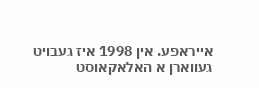אייראפע. אין 1998 איז געבויט געווארן א האלאקאוסט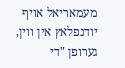מעמאריאל אויף יודנפלאץ אין ווין, גערופן "די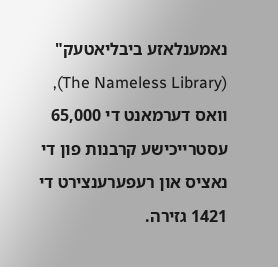נאמענלאזע ביבליאטעק" (The Nameless Library), וואס דערמאנט די 65,000 עסטרייכישע קרבנות פון די נאציס און רעפערענצירט די 1421 גזירה.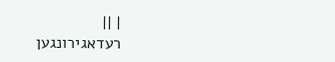| ||
רעדאגירונגען